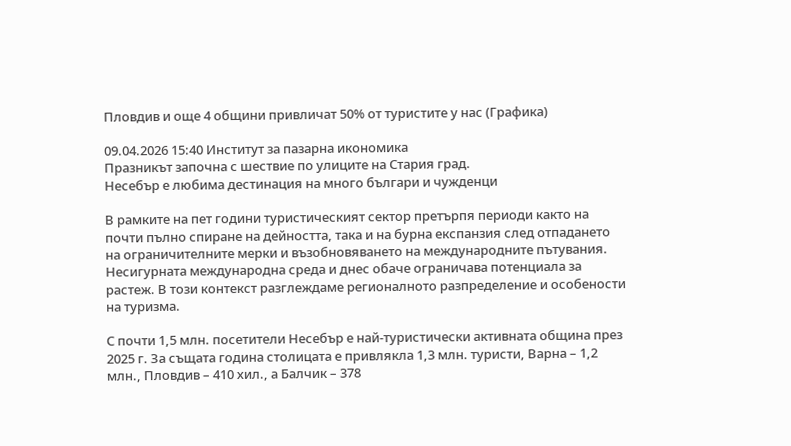Пловдив и още 4 общини привличат 50% от туристите у нас (Графика)

09.04.2026 15:40 Институт за пазарна икономика
Празникът започна с шествие по улиците на Стария град.
Несебър е любима дестинация на много българи и чужденци

В рамките на пет години туристическият сектор претърпя периоди както на почти пълно спиране на дейността, така и на бурна експанзия след отпадането на ограничителните мерки и възобновяването на международните пътувания. Несигурната международна среда и днес обаче ограничава потенциала за растеж. В този контекст разглеждаме регионалното разпределение и особености на туризма.

С почти 1,5 млн. посетители Несебър е най-туристически активната община през 2025 г. За същата година столицата е привлякла 1,3 млн. туристи, Варна – 1,2 млн., Пловдив – 410 хил., а Балчик – 378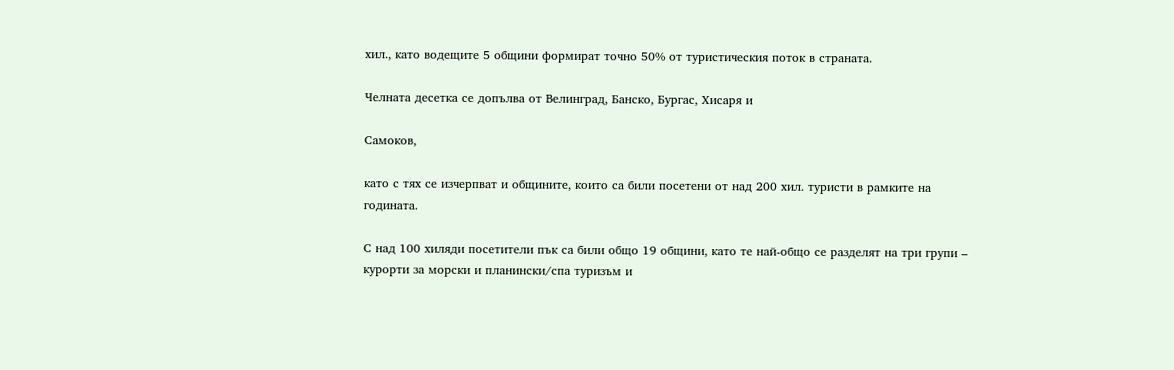хил., като водещите 5 общини формират точно 50% от туристическия поток в страната.

Челната десетка се допълва от Велинград, Банско, Бургас, Хисаря и

Самоков,

като с тях се изчерпват и общините, които са били посетени от над 200 хил. туристи в рамките на годината.

С над 100 хиляди посетители пък са били общо 19 общини, като те най-общо се разделят на три групи – курорти за морски и планински/спа туризъм и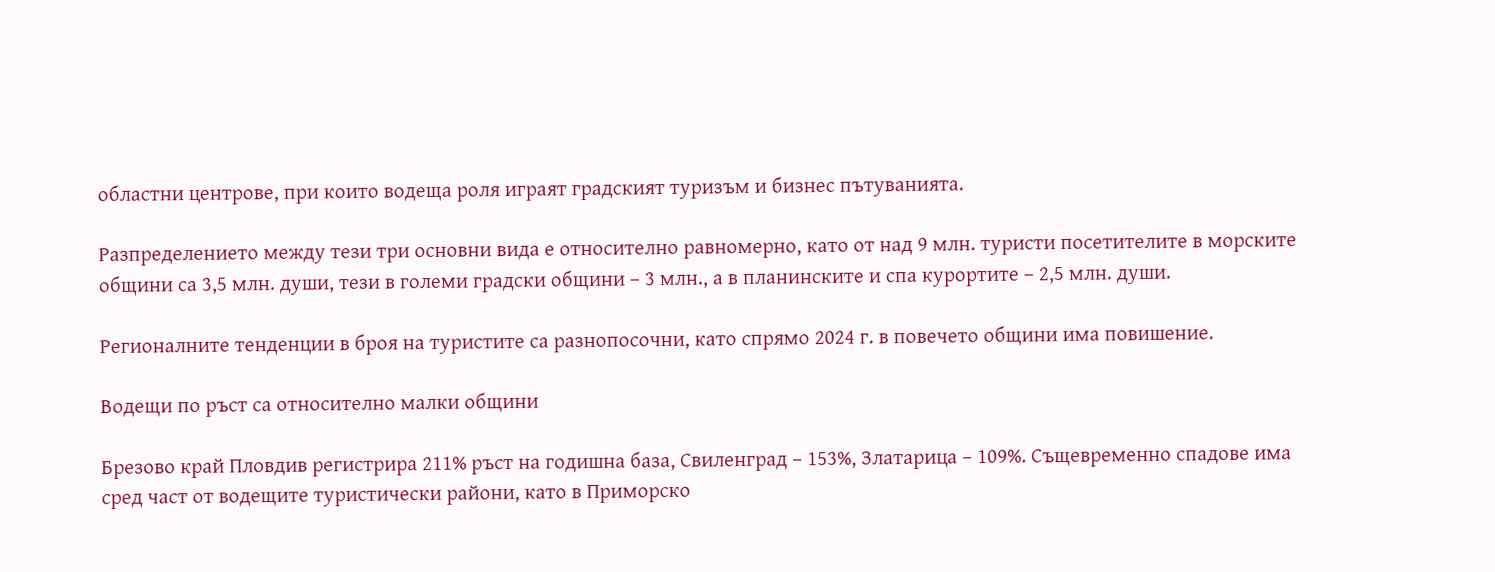областни центрове, при които водеща роля играят градският туризъм и бизнес пътуванията.

Разпределението между тези три основни вида е относително равномерно, като от над 9 млн. туристи посетителите в морските общини са 3,5 млн. души, тези в големи градски общини – 3 млн., а в планинските и спа курортите – 2,5 млн. души.

Регионалните тенденции в броя на туристите са разнопосочни, като спрямо 2024 г. в повечето общини има повишение.

Водещи по ръст са относително малки общини

Брезово край Пловдив регистрира 211% ръст на годишна база, Свиленград – 153%, Златарица – 109%. Същевременно спадове има сред част от водещите туристически райони, като в Приморско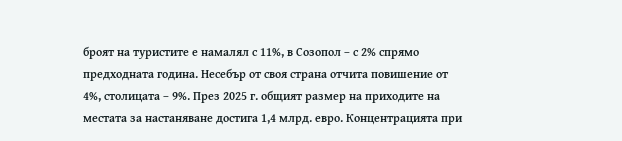броят на туристите е намалял с 11%, в Созопол – с 2% спрямо предходната година. Несебър от своя страна отчита повишение от 4%, столицата – 9%. През 2025 г. общият размер на приходите на местата за настаняване достига 1,4 млрд. евро. Концентрацията при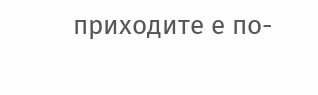приходите е по-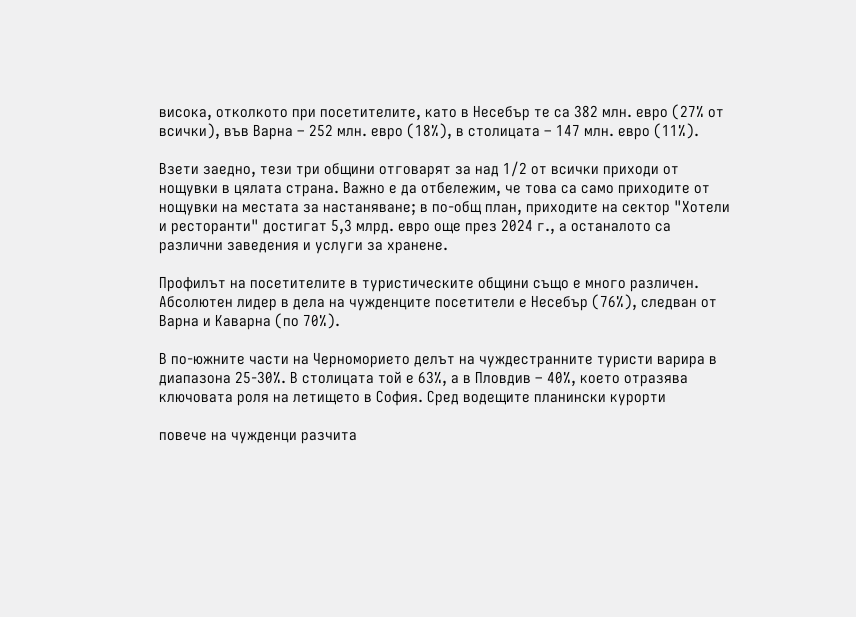висока, отколкото при посетителите, като в Несебър те са 382 млн. евро (27% от всички), във Варна – 252 млн. евро (18%), в столицата – 147 млн. евро (11%).

Взети заедно, тези три общини отговарят за над 1/2 от всички приходи от нощувки в цялата страна. Важно е да отбележим, че това са само приходите от нощувки на местата за настаняване; в по-общ план, приходите на сектор "Хотели и ресторанти" достигат 5,3 млрд. евро още през 2024 г., а останалото са различни заведения и услуги за хранене.

Профилът на посетителите в туристическите общини също е много различен. Абсолютен лидер в дела на чужденците посетители е Несебър (76%), следван от Варна и Каварна (по 70%).

В по-южните части на Черноморието делът на чуждестранните туристи варира в диапазона 25-30%. В столицата той е 63%, а в Пловдив – 40%, което отразява ключовата роля на летището в София. Сред водещите планински курорти

повече на чужденци разчита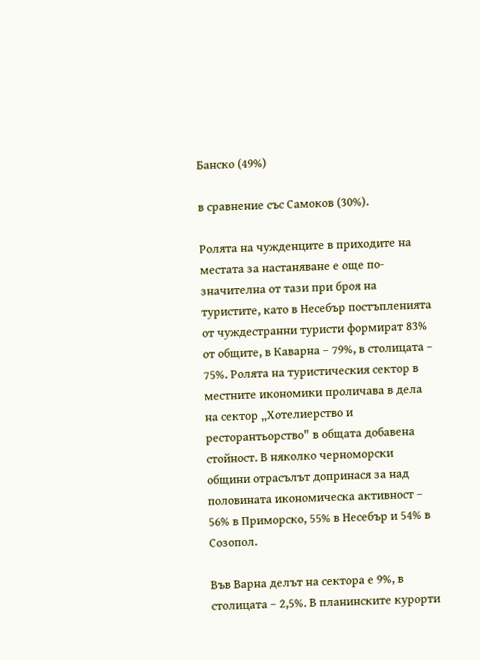Банско (49%)

в сравнение със Самоков (30%).

Ролята на чужденците в приходите на местата за настаняване е още по-значителна от тази при броя на туристите, като в Несебър постъпленията от чуждестранни туристи формират 83% от общите, в Каварна – 79%, в столицата – 75%. Ролята на туристическия сектор в местните икономики проличава в дела на сектор „Хотелиерство и ресторантьорство" в общата добавена стойност. В няколко черноморски общини отрасълът допринася за над половината икономическа активност – 56% в Приморско, 55% в Несебър и 54% в Созопол.

Във Варна делът на сектора е 9%, в столицата – 2,5%. В планинските курорти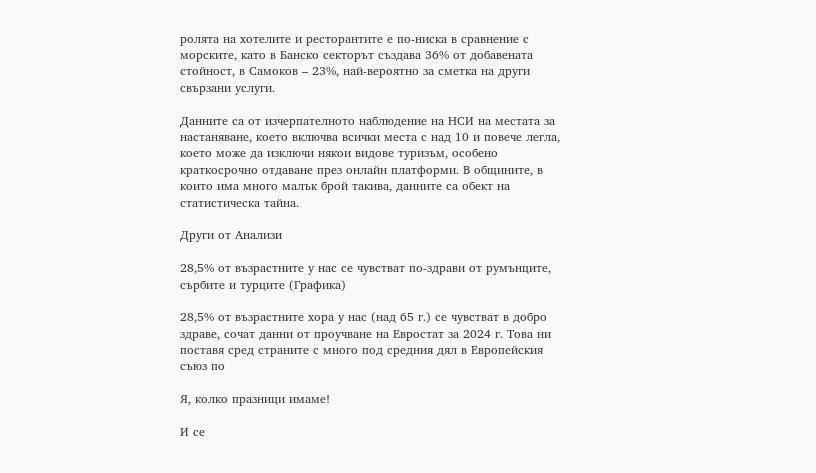ролята на хотелите и ресторантите е по-ниска в сравнение с морските, като в Банско секторът създава 36% от добавената стойност, в Самоков – 23%, най-вероятно за сметка на други свързани услуги.

Данните са от изчерпателното наблюдение на НСИ на местата за настаняване, което включва всички места с над 10 и повече легла, което може да изключи някои видове туризъм, особено краткосрочно отдаване през онлайн платформи. В общините, в които има много малък брой такива, данните са обект на статистическа тайна.

Други от Анализи

28,5% от възрастните у нас се чувстват по-здрави от румънците, сърбите и турците (Графика)

28,5% от възрастните хора у нас (над 65 г.) се чувстват в добро здраве, сочат данни от проучване на Евростат за 2024 г. Това ни поставя сред страните с много под средния дял в Европейския съюз по

Я, колко празници имаме!

И се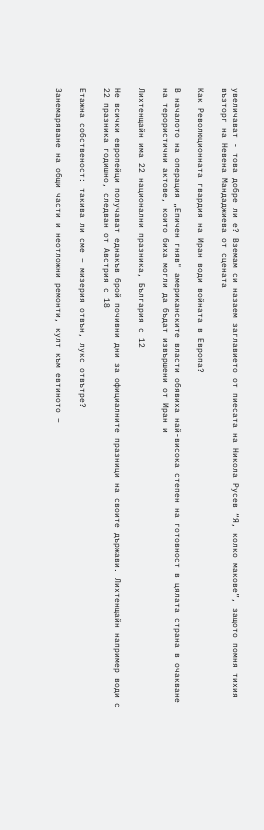увеличават - това добре ли е? Вземам си назаем заглавието от пиесата на Никола Русев “Я, колко макове”, защото помня тихия възторг на Невена Мандаджиева от сцената

Как Революционната гвардия на Иран води войната в Европа?

В началото на операция „Епичен гняв" американските власти обявиха най-висока степен на готовност в цялата страна в очакване на терористични актове, които биха могли да бъдат извършени от Иран и

Лихтенщайн има 22 национални празника, България с 12

Не всички европейци получават еднакъв брой почивни дни за официалните празници на своите държави. Лихтенщайн например води с 22 празника годишно, следван от Австрия с 18

Етажна собственост: такива ли сме – мизерия отвън, лукс отвътре?

Занемаряване на общи части и неотложни ремонти, култ към евтиното –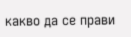какво да се прави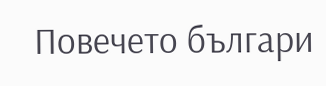Повечето българи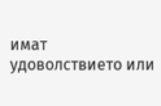имат удоволствието или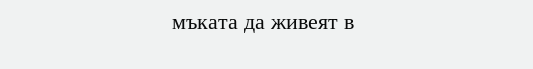мъката да живеят в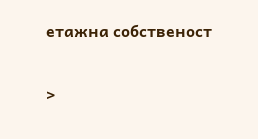етажна собственост

>